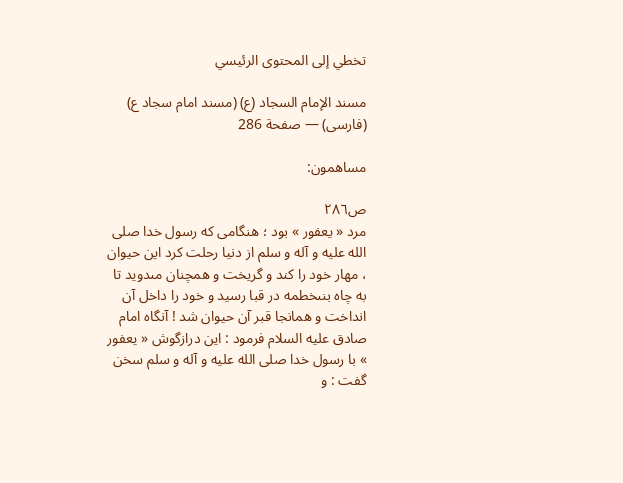تخطي إلى المحتوى الرئيسي

مسند الإمام السجاد (ع) (مسند امام سجاد ع) (فارسى) — صفحة 286

مساهمون:

ص٢٨٦
مرد « يعفور » بود ؛ هنگامى كه رسول خدا صلى الله عليه و آله و سلم از دنيا رحلت كرد اين حيوان ، مهار خود را كند و گريخت و همچنان مىدويد تا به چاه بنىخطمه در قبا رسيد و خود را داخل آن انداخت و همانجا قبر آن حيوان شد ! آنگاه امام صادق عليه السلام فرمود : اين درازگوش « يعفور » با رسول خدا صلى الله عليه و آله و سلم سخن گفت : و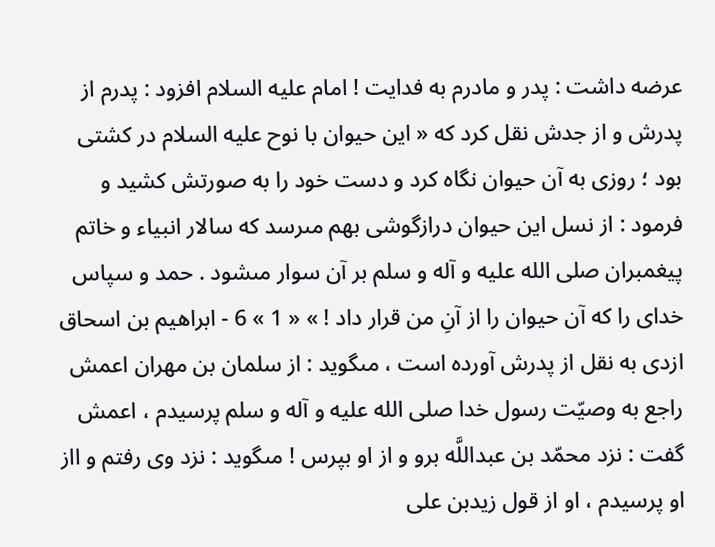عرضه داشت : پدر و مادرم به فدايت ! امام عليه السلام افزود : پدرم از پدرش و از جدش نقل كرد كه « اين حيوان با نوح عليه السلام در كشتى بود ؛ روزى به آن حيوان نگاه كرد و دست خود را به صورتش كشيد و فرمود : از نسل اين حيوان درازگوشى بهم مىرسد كه سالار انبياء و خاتم پيغمبران صلى الله عليه و آله و سلم بر آن سوار مىشود . حمد و سپاس خداى را كه آن حيوان را از آنِ من قرار داد ! » « 1 » 6 - ابراهيم بن اسحاق ازدى به نقل از پدرش آورده است ، مىگويد : از سلمان بن مهران اعمش راجع به وصيّت رسول خدا صلى الله عليه و آله و سلم پرسيدم ، اعمش گفت : نزد محمّد بن عبداللَّه برو و از او بپرس ! مىگويد : نزد وى رفتم و ااز او پرسيدم ، او از قول زيدبن على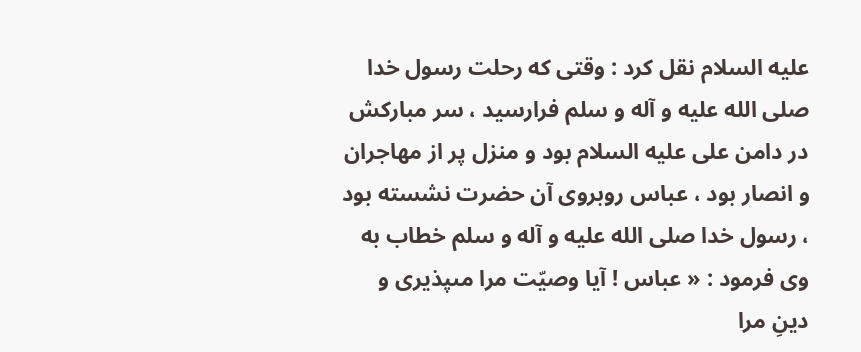عليه السلام نقل كرد : وقتى كه رحلت رسول خدا صلى الله عليه و آله و سلم فرارسيد ، سر مباركش در دامن على عليه السلام بود و منزل پر از مهاجران و انصار بود ، عباس روبروى آن حضرت نشسته بود ، رسول خدا صلى الله عليه و آله و سلم خطاب به وى فرمود : « عباس ! آيا وصيّت مرا مىپذيرى و دينِ مرا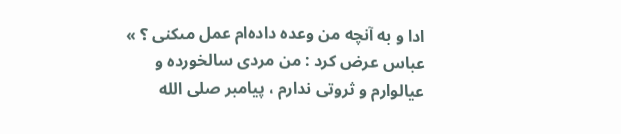ادا و به آنچه من وعده داده‌ام عمل مىكنى ؟ » عباس عرض كرد : من مردى سالخورده و عيالوارم و ثروتى ندارم ، پيامبر صلى الله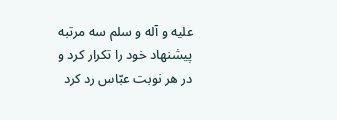عليه و آله و سلم سه مرتبه پيشنهاد خود را تكرار كرد و در هر نوبت عبّاس رد كرد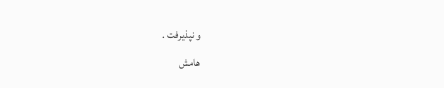و نپذيرفت .
هامش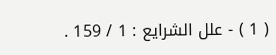( 1 ) - علل الشرايع : 1 / 159 .